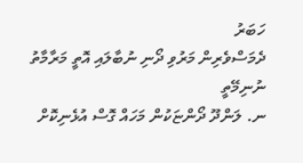ހަބަރު
ދެމަސްވެރިން މަރުވި ދޯނި ނުބާލައި އޮތީ މަރާމާތު ނުނިމޭތީ
ނ. ލަންދޫ ދޯންޏަކުން މަހައް ގޮސް އުޅެނިކޮށް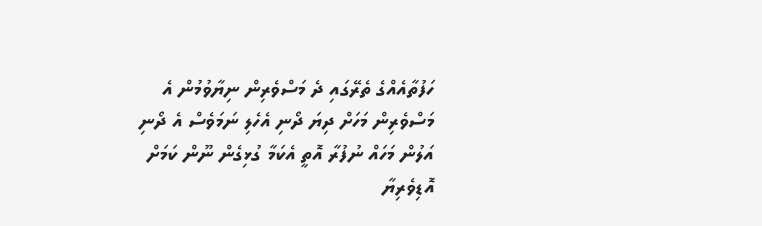ހަފުތާއެއްގެ ތެރޭގައި ދެ މަސްވެރިން ނިޔާވުމުން އެ މަސްވެރިން މަހަށް ދިޔަ ދޯނި އެހެލި ނަމަވެސް އެ ދޯނި އަލުން މަހައް ނުފުރާ އޮތީ އެކަމާ ގުޅިގެން ނޫން ކަމަށް އޮޑިވެރިޔާ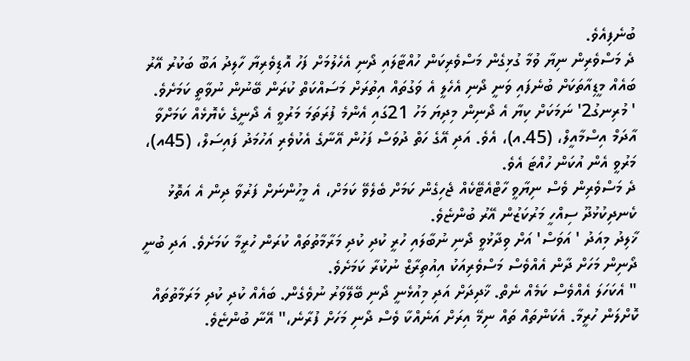ބުނެފިއެވެ.
ދެ މަސްވެރިން ނިޔާ ވުމާ ގުޅިގެން މަސްވެރިކަން ހުއްޓާލައި ދޯނި އެހެލުމަށް ފަހު އޮޑިވެރިޔާ ހާލިދު އަބޫ ބަކުރު އޭރު ބައެއް މީޑިއާތަކަށް ބުނެފައި ވަނީ ދޯނި އެހެލީ އެ ވަގުތައް އިތުރަށް މަސައްކަތް ކުރަން ބޭނުން ނުވާތީ ކަމަށެވެ.
' މުރިނގު2' ނަމަކަށް ކިޔާ އެ ދޯނިން މިދިޔަ މަހު 21ގައި އެންމެ ފުރަތަމަ މަރުވީ އެ ދޯނީގެ ކެޔޮޅެއް ކަމަށްވާ އާދަމް އިސްމާއީލް، (45.އ)، އެވެ. އަދި އޭގެ ހަތް ދުވަސް ފަހުން އޭނާގެ އެކުވެރި އަހުމަދު ފައިސަލް، (45އ)، މަރުވީ އެން އުކަން ހުއްޓަ އެވެ.
ދެ މަސްވެރިން ވެސް ނިޔާވީ ހާޓްއެޓޭކެއް ޖެހިގެން ކަމަށް ބެލެވޭ ކަމަށް، އެ މީހުންނަށް ފަރުވާ ދިން އެ އަތޮޅު ކެނދިކުޅުދޫ ސިއްހީ މަރުކަޒުން އޭރު ބުންޏެވެ.
ޚާލިދު މިއަދު ' އަވަސް' އަށް ވިދާޅުވީ ދޯނި ނުބާލައި ހުރީ ކުދި ކުދި މަރާމާތުތައް ކުރަން ހުރީމާ ކަމަށެވެ. އަދި ބުނީ ދޯނިން މަހަށް ދާން އެއްވެސް މަސްވެރިއަކު އިއުތިރާޒް ނުކުރާ ކަމަށެވެ.
" އެކަހަލަ އެއްވެސް ކަމެއް ނެތް. ޚާދިދަށް އަދި މިއުޅެނީ ދޯނި ބޭލޭވަރު ނުވެގެން. ބައެއް ކުދި ކުދި މަރަމާތުތައް ކޮށްލަން ހުރީމާ. އެކަންތައް ތައް ނިމޭ އިރަށް އަނެއްކާ ވެސް ދޯނި މަހަށް ފުރާނެ،" އޭނާ ބުންޏެވެ.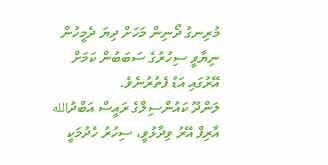މުރިނގު ދޯނިން މަހަށް ދިޔަ ދެމީހުން ނިޔާވީ ސިހުރުގެ ސަބަބުން ކަމަށް އޭރުގައި އަޑު ފެތުރުނެވެ.
ލަންދޫ ކައުންސިލްގެ ރައީސް އަބްދުالله އާރިފް އޭރު ވިދާޅުވީ، ސިހުރު ހެދުމަކީ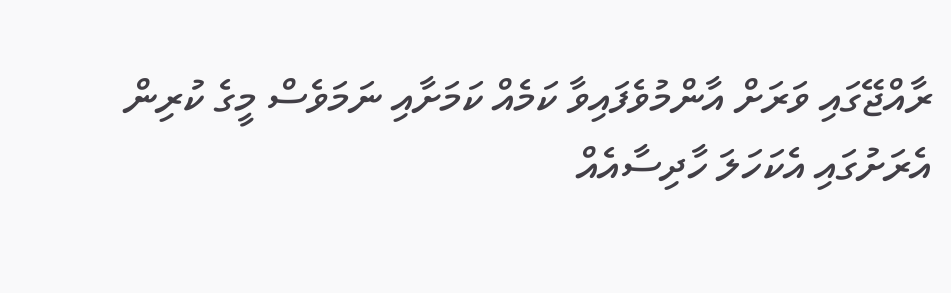ރާއްޖޭގައި ވަރަށް އާންމުވެފައިވާ ކަމެއް ކަމަށާއި ނަމަވެސް މީގެ ކުރިން އެރަށުގައި އެކަހަލަ ހާދިސާއެއް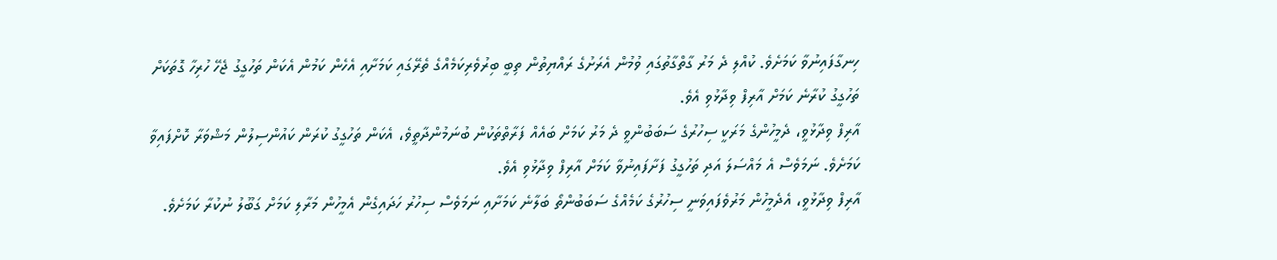ހިނގާފައިނުވާ ކަމަށެވެ. ކުއްލި ދެ މަރު ގާތްގާތުގައި ވުމުން އެރަށުގެ ރައްޔިތުން ތިބީ ބިރުވެރިކަމެއްގެ ތެރޭގައި ކަމަށާއި އެހެން ކަމުން އެކަން ތަހުގީގު ޖެހޭ ހުރިހާ ގޮތަކަށް ތަހުގީގު ކުރާނެ ކަމަށް އާރިފް ވިދާޅުވި އެވެ.
އާރިފް ވިދާޅުވީ، ދެމީހުންގެ މަރަކީ ސިހުރުގެ ސަބަބުންވީ ދެ މަރު ކަމަށް ބައެއް ފަރާތްތަކުން ބުނަމުންދާތީވެ، އެކަން ތަހުގީގު ކުރަން ކައުންސިލުން މަޝްވަރާ ކޮށްފައިވާ ކަމަށެވެ. ނަމަވެސް އެ މައްސަލަ އަދި ތަހުގީގު ފަށާފައިނުވާ ކަމަށް އާރިފް ވިދާޅުވި އެވެ.
އާރިފް ވިދާޅުވީ، އެދެމީހުން މަރުވެފައިވަނީ ސިހުރުގެ ކަމެއްގެ ސަބަބުންތޯ ބަލާނެ ކަމަށާއި ނަމަވެސް ސިހުރު ހަދައިގެން އެމީހުން މަރާލި ކަމަށް ގަބޫލު ނުކުރާ ކަމަށެވެ.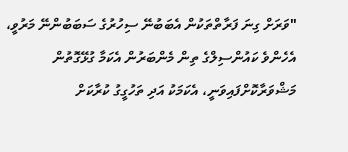"ވަރަށް ގިނަ ފަރާތްތަކުން އެބަބުނޭ ސިހުރުގެ ސަބަބުންނޭ މަރުވީ، އެހެންވެ ކައުންސިލްގެ ތިން މެންބަރުން އެކަމާ ގުޅޭގޮތުން މަޝްވަރާކޮށްފައިވަނީ، އެކަމަކު އަދި ތަހުގީގު ކުރާކަށް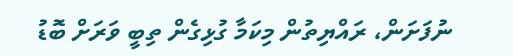ނުފަށަން، ރައްޔިތުން މިކަމާ ގުޅިގެން ތިބީ ވަރަށް ބޮޑު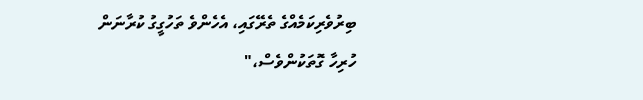ބިރުވެރިކަމެއްގެ ތެރޭގައި، އެހެންވެ ތަހުގީގު ކުރާނަން ހުރިހާ ގޮތަކުންވެސް،"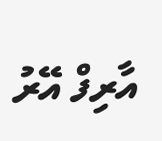އާރިފް އޭރު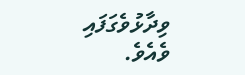ވިދާޅުވެގަފައި ވެއެވެ.